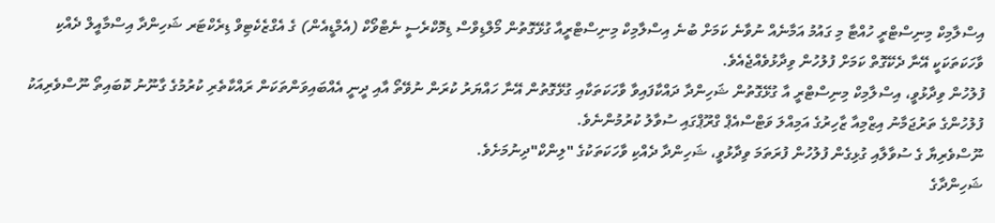އިސްލާމިކް މިނިސްޓްރީ ހުއްޓާ މި ގައުމު އަމާނެއް ނުވާނެ ކަމަށް ބުނެ އިސްލާމިކް މިނިސްޓްރީއާ ގުޅޭގޮތުން މޯލްޑިވްސް ޑިމޮކްރެސީ ނެޓްވޯކް (އެމްޑީއެން) ގެ އެގްޒެކެޓިވް ޑިރެކްޓަރ ޝަހިންދާ އިސްމާއީލް ދެއްކި ވާހަކަތަކަކީ އޭނާ ދެކޭގޮތް ކަމަށް ފުލުހުން ވިދާޅުވެއްޖެއެވެ.
ފުލުހުން ވިދާޅުވީ، އިސްލާމިކް މިނިސްޓްރީ އާ ގުޅޭގޮތުން ޝަހިންދާ ދައްކާފައިވާ ވާހަކަތަކާއި ގުޅޭގޮތުން އޭނާ ހައްޔަރު ކުރަން ނުވޭތޯ އާއި ދީނީ އެއްބައިވަންތަކަން ރައްކާތެރި ކުރުމުގެ ގާނޫނު ކޮބައިތޯ ނޫސްވެރިއަކު ފުލުހުންގެ ތަރުޖަމާނު އިޒްމިއާ ޒާހިރުގެ އަމިއްލަ ވަޓްސްއެޕް ގްރޫޕްގައި ސުވާލު ކުރުމުންނެވެ.
ނޫސްވެރިޔާ ގެ ސުވާލާއި ގުޅިގެން ފުލުހުން ފުރަތަމަ ވިދާޅުވީ، ޝަހިންދާ ދެއްކި ވާހަކަތަކުގެ "ލިންކް"ދިނުމަށެވެ.
ޝަހިންދާގެ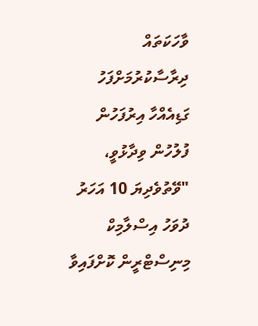ވާހަކަތައް ދިރާސާކުރުމަށްފަހު ގަޑިއެއްހާ އިރުފަހުން ފުލުހުން ވިދާޅުވީ، "ވޭތުވެދިޔަ 10 އަހަރު ދުވަހު އިސްލާމިކް މިނިސްޓްރީން ކޮށްފައިވާ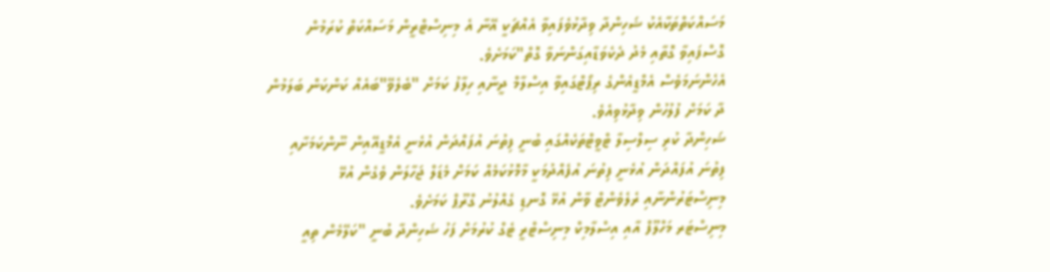މަސައްކަތްތަކާއެކު ޝަހިންދާ ވިދާޅުވެފައިވާ އެއްޗަކީ އޭނާ އެ މިނިސްޓްރީން މަސައްކަތް ކުރަމުން ގޮސްފައިވާ ގޮތާއި މެދު ދެކެވަޑާއިގަންނަވާ ގޮތް"ކަމަށެވެ.
އެހެންނަމަވެސް އެމްޑީއެންގެ ރިޕޯޓްގައިވާ އިސްލާމް ދީނާއި ހިލާފު ކަމަށް "ބެލެވޭ"ބައެއް ކަންކަން ބަލަމުން ދާ ކަމަށް ފުލުހުން ވިދާޅުވިއެވެ.
ޝަހިންދާ ކުރި ސިލްސިލާ ޓްވީޓްތަކެއްގައި ބުނީ ފިތުނަ އުފައްދަން އުޅެނީ އެމްޑީއޭއިން ނޫންކަމަށާއި ފިތުނަ އުފައްދަން އުޅެނީ ފިތުނަ އުފެއްދުމަކީ މާމޮޅުކަމެއް ކަމަށް މެޑަލް ޖަހާލަން ވެގެން އުޅޭ މިނިސްޓަރުންނާއި ރެލެވެންޓް ވާން އުޅޭ ގޮނޑި ގެއްލުނު ގްރޫޕް ކަމަށެވެ.
މިނިސްޓަރ މަހްލޫފް އާއި އިސްލާމިކް މިނިސްޓްރީ ޓެގް ކުރުމަށް ފަހު ޝަހިންދާ ބުނީ "ކަލޭމެން ތިއީ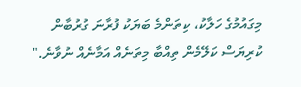މިގައުމުގެ ހަލާކު، ކިތަންމެ ބަޔަކު ފުރާނަ ގުރުބާން ކުރިޔަސް ކަލޭމެން ތިއްބާ މިތަނެއް އަމާނެއް ނުވާނެ."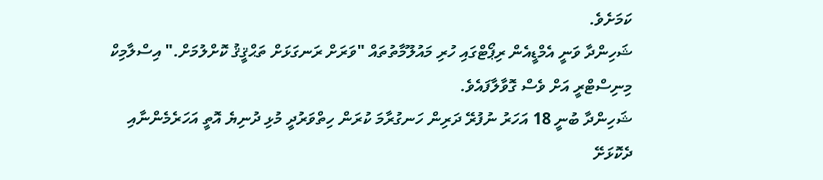ކަމަށެވެ.
ޝަހިންދާ ވަނީ އެމްޑީއެން ރިޕޯޓްގައި ހުރި މައުލޫމާތުތައް "ވަރަށް ރަނގަޅަށް ތަޙްޤީޤު ކޮށްލުމަށް." އިސްލާމިކް މިނިސްޓްރީ އަށް ވެސް ގޮވާލާފައެވެ.
ޝަހިންދާ ބުނީ 18 އަހަރު ނުފުރޭ ދަރިން ހަނގުރާމަ ކުރަން ހިތްވަރުދީ މުޅި ދުނިޔެ އޮތީ އަހަރެމެންނާއި ދެކޮޅަށޭ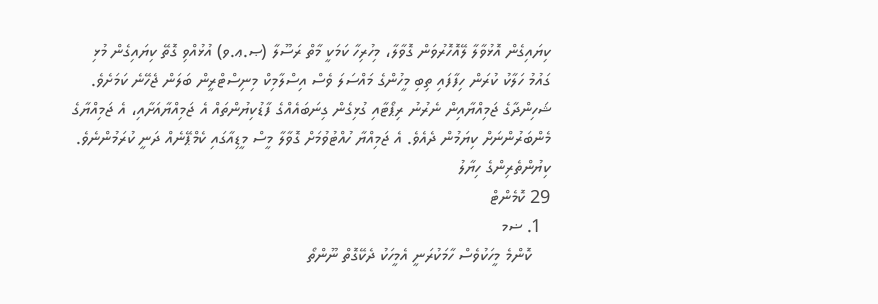ކިޔައިގެން އޮޅުވާލާ ލޭއޮހޮރުވަން ގޮވާލާ، މިހުރިހާ ކަމަކީ މާތް ރަސޫލާ (ޞ.ޢ.ވ) އުޅުއްވި ގޮތޭ ކިޔައިގެން މުޅި ގައުމު ހަލާކު ކުރަން ހިފާފައި ތިބި މީހުންގެ މައްސަލަ ވެސް އިސްލާމިކް މިނިސްޓްރީން ބަލަން ޖެހޭނެ ކަމަށެވެ.
ޝަހިންދާގެ ޖަމިއްޔާއިން ނެރުނު ރިޕޯޓާއި ގުޅިގެން ގިނަބައެއްގެ ފާޑުކިޔުންތައް އެ ޖަމިއްޔާއަށާއި، އެ ޖަމިއްޔާގެ މެންބަރުންނަށް ކިޔަމުން ދެއެވެ. އެ ޖަމިއްޔާ ހުއްޓުވުމަށް ގޮވާލާ މީސް މީޑިއާގައި ކެމްޕޭނެއް ދަނީ ކުރަމުންނެވެ.
ކިޔުންތެރިންގެ ހިޔާލު
29 ކޮމެންޓް
  1. ޟމ
    ކޮންމެ މީހަކުވެސް ހާމަކުރަނީ އެމީހަކު ދެކޭގޮތް ނޫންތޯ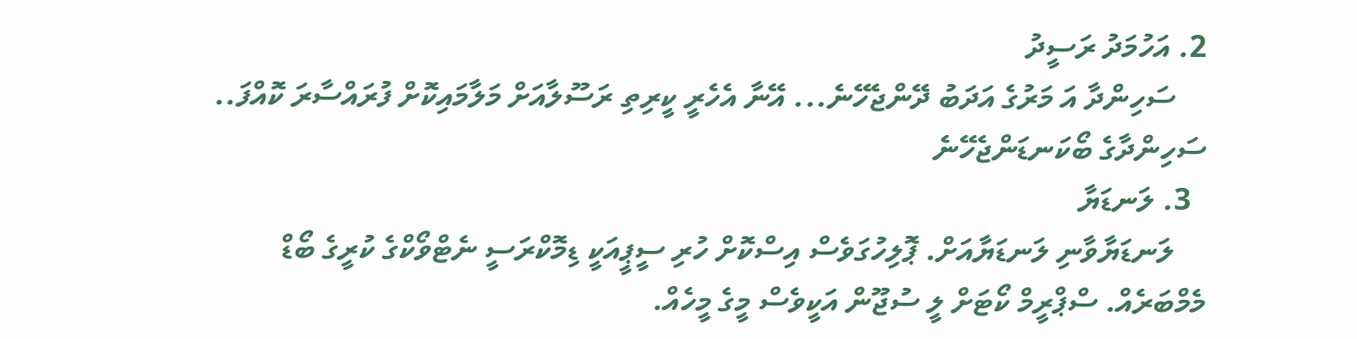2. އަހުމަދު ރަސީދު
    ސަހިންދާ އަ މަރުގެ އަދަބު ދޭންޖެހޭނެ... އޭނާ އެހެރީ ކީރިތި ރަސޫލާއަށް މަލާމައިކޮށް ފުރައްސާރަ ކޮއްފަ.. ސަހިންދާގެ ބޯކަނޑަންޖެހޭނެ
  3. ލަނޑަޔާ
    ލަނޑަޔާވާނި ލަނޑަޔާއަށް. ޕޮލިހުގަވެސް އިސްކޮށް ހުރި ސީޕީއަކީ ޑިމޮކްރަސީ ނެޓްވޯކްގެ ކުރީގެ ބޯޑް މެމްބަރެއް. ސްޕްރީމް ކޯޓަށް ލީ ސުޖޫން އަކީވެސް މީގެ މީހެއް.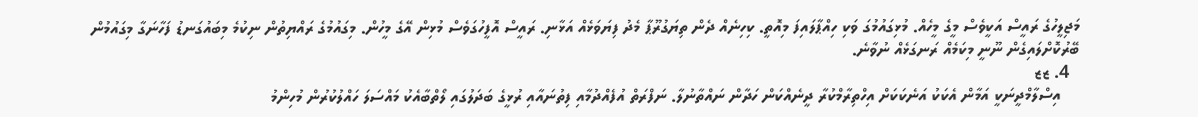މަޖިލީހުގެ ރައީސް އަކީވެސް މީގެ މީހެއް. މުޅިގައުމުގަ ވަކި ހިއްޕާލައިފަ މިއޮތީ. ކިހިނެއް ދެން ތިޔަގުރޫޕާ މެދު ފިޔަވަޅެއް އަޅާނި. ރައީސް އޮފީހުގަވެސް މުޅިން އޭގެ މީހުން. މިގައުމުގެ ރައްޔިތުން ނިކުމެ މިބައުގަނޑު ފަހާނަގާ މިގައުމުން ބޭރުކޮށްލައިގެން ނޫނީ މިކަމެއް ރަނގަޅެއް ނުވާނެ.
  4. ޒޒ
    އިސްލާމްދީނަކީ އަމާން އެކަކު އަނެކަކަށް އިހްތިރާމްކުރާ ދީނެއްކަން ހަދާން ނައްތާނުލާ. ނަފްރަތް އުފެއްދުމާއި ފިތުނައާއި ރުޅީގެ ބަދަލުގައި ލޯތްބާއެކު މައްސަލަ ހައްލުކުރުން މުހިންމު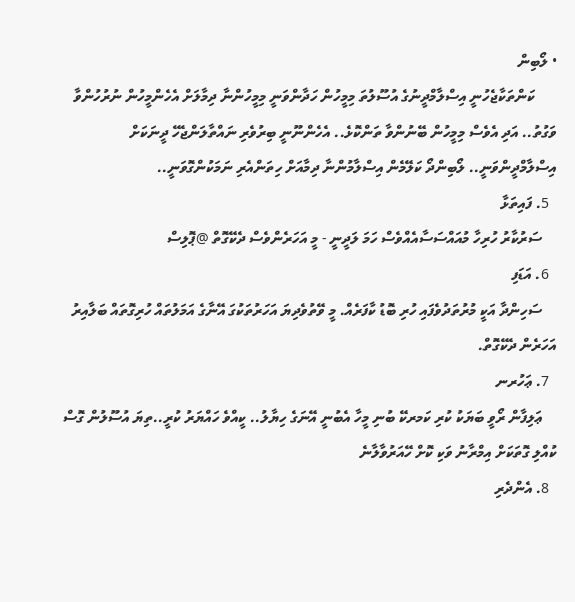• ލޯބިން
      ކަންތަކާޖެހުނީ އިސްލާމްދީނުގެ އުސޫލުތަ މިމީހުން ހަދާންވަނީ މިމީހުންނާ ދިމާލަށް އެހެންމީހުން ނުރުހުންވާ ވަގުތު.. އަދި އެވެސް މިމީހުން ބޭނުންވާ ތަންކޮޅެ.. އެހެންނޫނީ ބިރުވެރި ނައްތާލަންޖެހޭ ދީނަކަށް އިސްލާމްދީންވަނީ.. ލޯބިންދޯ ކަލޭމެން އިސްލާމުންނާ ދިމާއަށް ހިތަންއެރި ނަމަކުންގޮވަނީ..
  5. ފައިތަޅާ
    ސަރުކާރު ހުރިހާ މުއައްސަސާއެއްވެސް ހަމަ ލަދީނީ - މީ އަހަރެންވެސް ދެކޭގޮތް @ޕޮލިސް
  6. އަޑަފި
    ސަހިންދާ އަކީ މުރުތަދުވެފައި ހުރި ބޮޑު ކާފަރެއް. މީ ވޭތުވެދިޔަ އަހަރުތަކުގަ އޭނާގެ އަމަލުތައް ހުރިގޮތައް ބަލާއިރު އަހަރެން ދެކޭގޮތް.
  7. ޢަހުރނ
    ޢަލިފާން ރޯވީ ބަޔަކު ކުރި ކަމރކޭ ބުނި މީހާ އެބުނީ އޭނަގެ ހިޔާލު.. ކީއްވެ ހައްޔަރު ކުރީ..ތިޔަ އުސޫލުން ގޮސް ކުއްލި ގޮތަކަށް އިމްރާނު ވަކި ކޮށް ހޭއަރުވާލާނެ
  8. އެންދެރި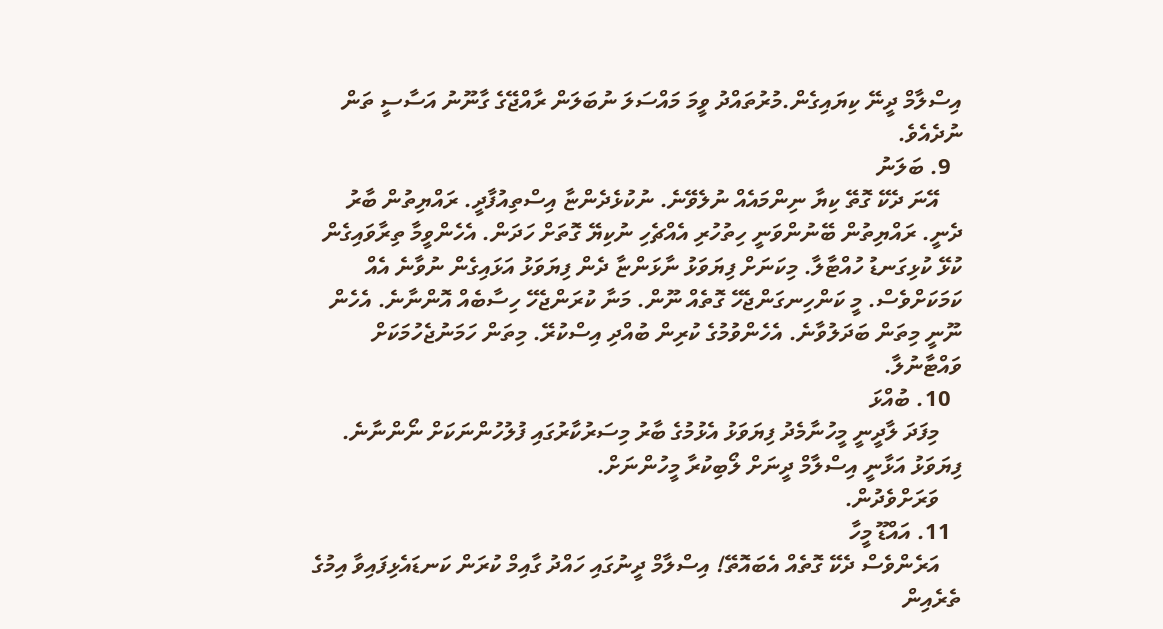އިސްލާމް ދީނޭ ކިޔައިގެން.މުރުތައްދު ވީމަ މައްސަލަ ނުބަލަން ރާއްޖޭގެ ގާނޫނު އަސާސީ ތަން ނުދެއެވެ.
  9. ބަލަނު
    އޭނަ ދެކޭ ގޮތޭ ކިޔާ ނިންމައެއް ނުލެވޭނެ. ނުކުޅެދެންޏާ އިސްތިއުފާދީ. ރައްޔިތުން ބާރު ދެނީ. ރައްޔިތުން ބޭނުންވަނީ ހިތުހުރި އެއްޗެހި ނުކިޔޭ ގޮތަށް ހަދަން. އެހެންވީމާ ތިރާވައިގެން ކުޅޭ ކުޅިގަނޑު ހުއްޓާލާ. މިކަނަށް ފިޔަވަޅު ނާޅަންޏާ ދެން ފިޔަވަޅު އަޅައިގެން ނުވާނެ އެއް ކަމަކަށްވެސް. މީ ކަންހިނގަންޖެހޭ ގޮތެއް ނޫން. މަނާ ކުރަންޖެހޭ ހިސާބެއް އޮންނާނެ. އެހެން ނޫނީ މިތަން ބަދަލުވާނެ. އެހެންވުމުގެ ކުރިން ބުއްދި އިސްކުރޭ. މިތަން ހަމަނުޖެހުމަކަށް ވައްޓާނުލާ.
  10. ބުއްޅަ
    މިފަދަ ލާދީނީ މީހުނާމެދު ފިޔަވަޅު އެޅުމުގެ ބާރު މިސަރުކާރުގައި ފުލުހުންނަކަށް ނޯންނާނެ. ފިޔަވަޅު އަޅާނީ އިސްލާމް ދީނަށް ލޯބިކުރާ މީހުންނަށް.
    ވަރަށްވެދުން.
  11. އައްޑޫ މީހާ
    އަރެންވެސް ދެކޭ ގޮތެއް އެބައޮތޭ! އިސްލާމް ދީނުގައި ހައްދު ގާއިމް ކުރަން ކަނޑައެޅިފައިވާ އިމުގެ ތެރެއިން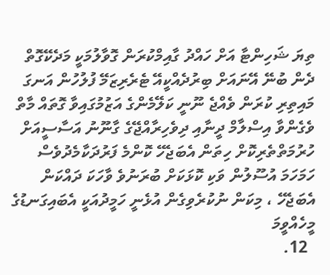ތިޔަ ޝަހިންޓާ އަށް ހައްދު ގާއިމްކުރަން ގޮވާލުމަކީ މަދެކޭގޮތް ދެން ބުނޭ އޭނައަށް ބިރުދެއްކީއޭ ޓެރެރިޒަމޭ ފުލުހުން އަނގަ މައިތިރި ކުރަން ވެއްޖެ ނޫނީ ކަލޭމެންގެ އަޒުމުގައިވާ ގޮތައް މާތް ވެގެންވާ އިސްލާމް ދީނާއި ދިވެހިރާއްޖޭގެ ގާނޫނު އަސާސީއަށް ހުރުމަތްތެރިކޮށް ހިތަން އެބަޖެހޭ ކޮންމެ ފަރުދަކާމެދުވެސް ހަމަހަމަ އުސޫލުން ވަކި ކޮޅަކަށް ބުރަނުވެ ވާހަކަ ދައްކަން އެބަޖެހޭ ، މިކަން ނުކުރެވިގެން އުޅެނީ ހަމީދުއަކީ އެބައިގަނޑުގެ މީހެއްވީމަ
  12.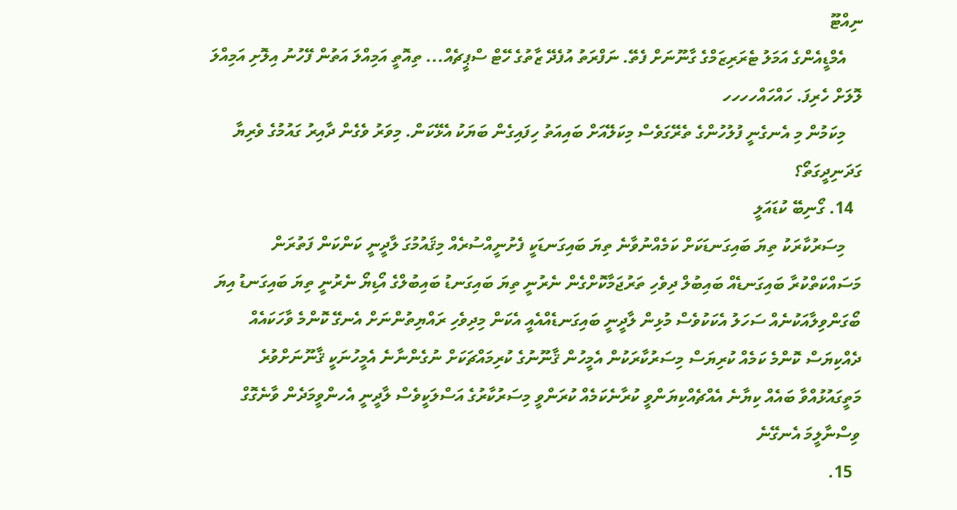ނިއްޓޫ
    އެމްޑީއެންގެ އަމަލު ޓެރަރިޒަމްގެ ގާނޫނަށް ފެތޭ. ނަފްރަތު އުފެދޭ ޒާތުގެ ހޭޓް ސްޕީޗެއް... ތިއޮތީ އަމިއްލަ އަތުން ފޭހުނު އިލޮށި އަމިއްލަ ލޮލަށް ހެރިފަ. ހައްހައްހހހހ
    މިކަމުން މި އެނގެނީ ފުލުހުންގެ ތެރޭގަވެސް މިކަލޭއަށް ބައިއަތު ހިފައިގެން ބަޔަކު އެޅޭކަން. މިވަރު ވެގެން ދާއިރު ގައުމުގެ ވެރިޔާ ގަދަނިދީގަތޯ؟
  14. ގޯނިބޭ ކުޑައަލީ
    މިސަރުކާރަކު ތިޔަ ބައިގަނޑަކަށް ކަމެއްނުވާނެ ތިޔަ ބައިގަނޑަކީ ފެށުނީއްސުރެއް މިޤައުމުގަ ލާދީނީ ކަންކަން ފަތުރަން މަސައްކަތްކުރާ ބައިގަނޑެއް ބައިބުލް ދިވެހި ތަރުޖަމާކޮށްގެން ނެރުނީ ތިޔަ ބައިގަނޑު ބައިބުލްގެ އޯޑިޔޯ ނެރުނީ ތިޔަ ބައިގަނޑު އިޔަ ބޯގަންވިލާއަކުނެއް ސަހަލު އެކަކުވެސް މުޅިން ލާދީނީ ބައިގަނޑެއްއެއީ އެކަން މިދިވެހި ރައްޔިތުންނަށް އެނގޭ ކޮންމެ ވާހަކައެއް ދެއްކިޔަސް ކޮންމެ ކަމެއް ކުރިޔަސް މިސަރުކާރަކުން އެމީހުން ޤާނޫނުގެ ކުރިމައްޗަކަށް ނުގެންނާނެ އެމީހުނަކީ ޤާނޫނަށްވުރެ މަތީގައުޅުއްވާ ބައެއް ކިޔާނެ އެއްޗެއްކިޔަންވީ ކުރާނެކަމެއް ކުރަންވީ މިސަރުކާރުގެ އަސްލަކީވެސް ލާދީނީ އެހންވީމަދެން ވާނެގޮގް ވިސްނާލީމަ އެނގޭނެ
  15.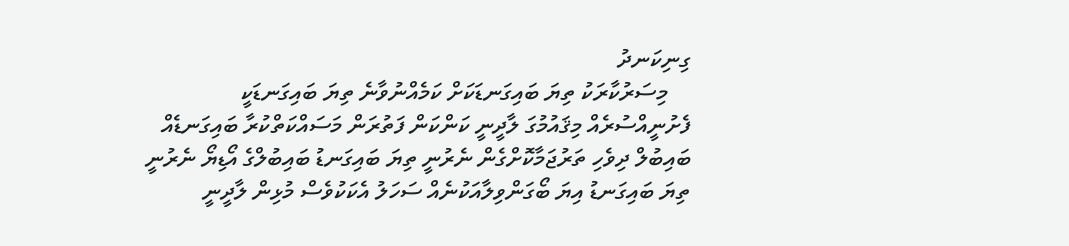ގިނިކަނދު
    މިސަރުކާރަކު ތިޔަ ބައިގަނޑަކަށް ކަމެއްނުވާނެ ތިޔަ ބައިގަނޑަކީ ފެށުނީއްސުރެއް މިޤައުމުގަ ލާދީނީ ކަންކަން ފަތުރަން މަސައްކަތްކުރާ ބައިގަނޑެއް ބައިބުލް ދިވެހި ތަރުޖަމާކޮށްގެން ނެރުނީ ތިޔަ ބައިގަނޑު ބައިބުލްގެ އޯޑިޔޯ ނެރުނީ ތިޔަ ބައިގަނޑު އިޔަ ބޯގަންވިލާއަކުނެއް ސަހަލު އެކަކުވެސް މުޅިން ލާދީނީ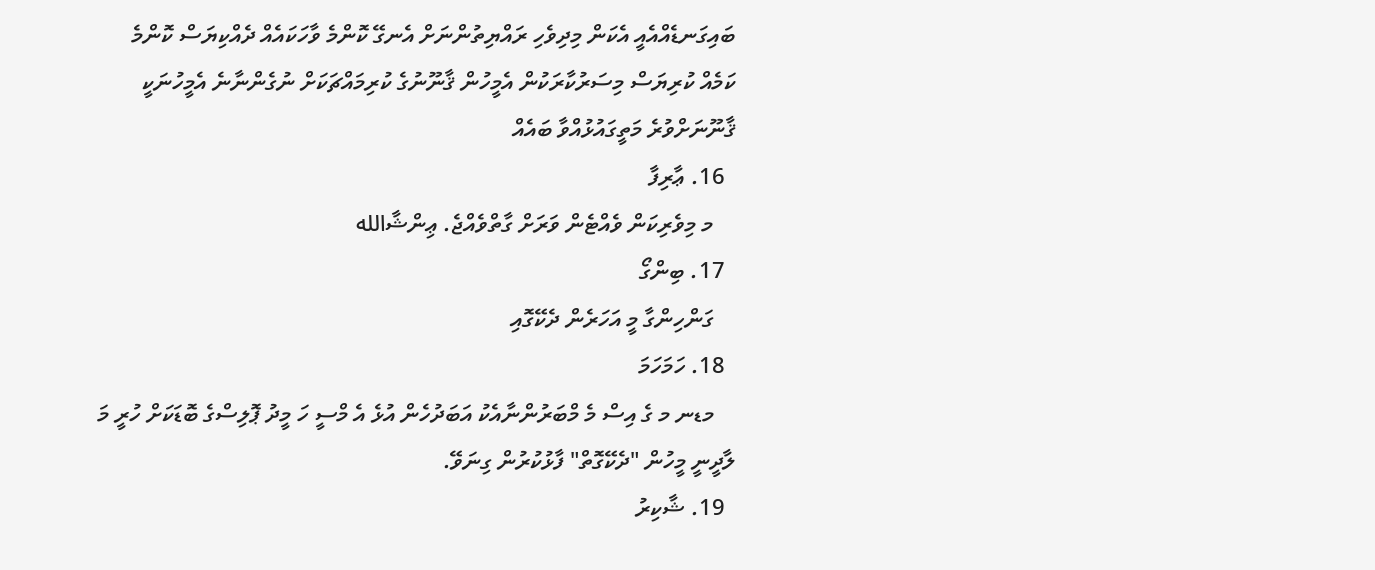ބައިގަނޑެއްއެއީ އެކަން މިދިވެހި ރައްޔިތުންނަށް އެނގޭ ކޮންމެ ވާހަކައެއް ދެއްކިޔަސް ކޮންމެ ކަމެއް ކުރިޔަސް މިސަރުކާރަކުން އެމީހުން ޤާނޫނުގެ ކުރިމައްޗަކަށް ނުގެންނާނެ އެމީހުނަކީ ޤާނޫނަށްވުރެ މަތީގައުޅުއްވާ ބައެއް
  16. ޢާރިފާ
    މ މިވެރިކަން ވެއްޓެން ވަރަށް ގާތްވެއްޖެ. ޢިންޝާالله
  17. ބިންގޯ
    ގަންހިންގާ މީ އަހަރެން ދެކޭގޮއި
  18. ހަމަހަމަ
    މޑނ މ ގެ އިސް މެ މްބަރުންނާއެކު އަބަދުހެން އުޅެ އެ މްސީ ހަ މީދު ޕޮލިސްގެ ބޮޑަކަށް ހުރީ މަ ލާދީނީ މީހުން "ދެކޭގޮތް" ފާޅުކުރުން ގިނަވޭ.
  19. ޝާކިރު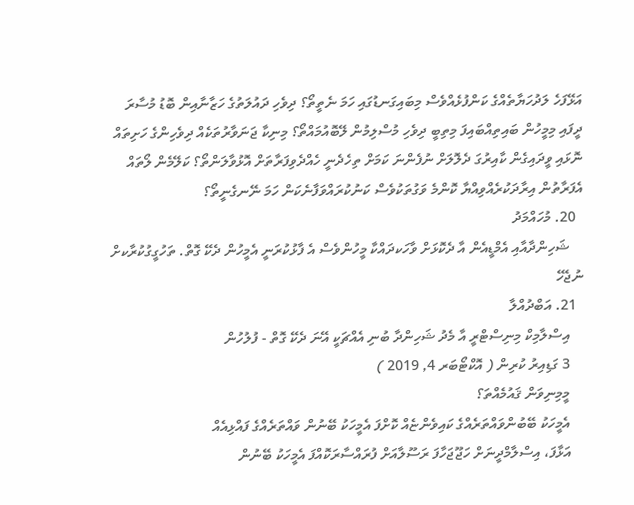އަޅޭފަހެ ލަދުހަޔާތެއްގެ ކަންފުޅެއްވެސް މިބައިގަނޑުގައި ހަމަ ނެތީތޯ؟ ދިވެހި ދައުލަތުގެ ހަޒާނާއިން ބޮޑު މުސާރަ ދީފައި މިމީހުން ބައިތިއްބައިފަ މިތިބީ ދިވެހި މުސްލިމުން ލޭބޮއުމައްތޯ؟ މިނިކާ ޖަނަވާރުތަކެއް ދިވެހިންގެ ހަށިތައް ނޮޅައި ވީދައިގެން ކާއިރުގަ ދެލޮލަށް ނުފެންނަ ކަމަށް ތިހެދެނީ ހެއްދެވިފަރާތަށް އޮޅުވާލަންތޯ؟ ކަލޭމެން ލޯތައް އެފަރާތުން އިރާދަކުރެއްވިއްޔާ ކޮންމެ ވަގުތަކުވެސް ކަނުކުރައްވަފާނެކަން ހަމަ ނޭނގެނީތޯ؟
  20. މުހައްމަދު
    ޝަހިންދާއާއި އެމްޑީއެން އާ ދެކޮޅަށް ވާހަކދައްކާ މީހުންވެސް އެ ފާޅުކުރަނީ އެމީހުން ދެކޭ ގޮތް. ތަހުގީގުކުރާކށް ނުޖެހޭ
  21. އަބްދުއްލާ
    އިސްލާމިކް މިނިސްޓްރީ އާ މެދު ޝަހިންދާ ބުނި އެއްޗަކީ އޭނަ ދެކޭ ގޮތް - ފުލުހުން
    3 ގަޑިއިރު ކުރިން ( އޮކްޓޯބަރ 4, 2019 )
    މީމިނިވަން ޤައުމެއްތަ؟
    އެމީހަކު ބޭބުންވައްތަރެއްގެ ކައިވެންޏެއް ކޮށްފަ އެމީހަކު ބޭނުން ވައްތަރެއްގެ ފައްޅިއެއް
    އަޅާފަ، އިސްލާމްދީނަށް ހަޖޫޖަހާފަ ރަސޫލާއަށް ފުރައްސާރަކޮއްފަ އެމީހަކު ބޭނުން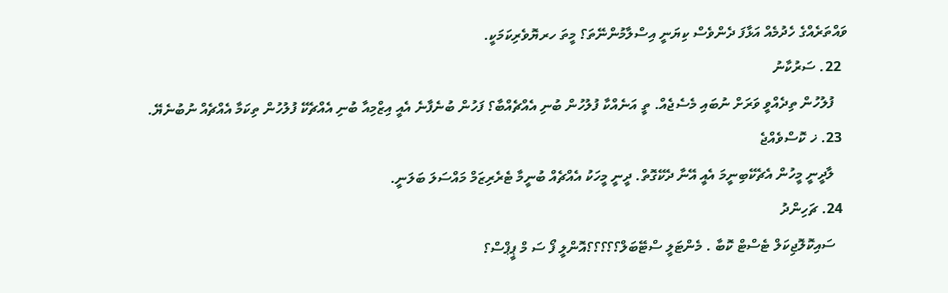ވައްތަރެއްގެ ހެދުމެއް އަޅާފަ ދެންވެސް ކިޔަނީ އިސްލާމުންނޭތަ؟ މީތަ ހރޔޮވެރިކަމަކީ.
  22. ސަރުކާނު
    ފުލުހުން ތިދެއްވީ ވަރަށް ނުބައި މެސެޖެއް. ތީ އަނެއްކާ ފުލުހުން ބުނި އެއްޗެއްބާ؟ ފަހުން ބުނެފާނެ އެއީ އިޒްމިއާ ބުނި އެއްޗެކޭ ފުލުހުން ތިކަމާ އެއްޗެއް ނުބުނެޔޭ.
  23. ޚ ކޮސްވެއްޖެ
    ލާދީނީ މީހުން އެޗެކޭބިނީމަ އެއީ އޭނާ ދެކޭގޮތް. ދީނީ މީހަކު އެއްޗެއް ބުނީމާ ޓެރެރިޒަމް މައްސަލަ ބަލަނީ.
  24. ޗަހިންދު
    ސައިކޮލޮޖިކަލް ޓެސްޓް ކޮބާ . މެންޓަލީ ސްޓޭބަލް؟؟؟؟؟އޮންލީ ފޯ ސަ މް ޕީޕްސް؟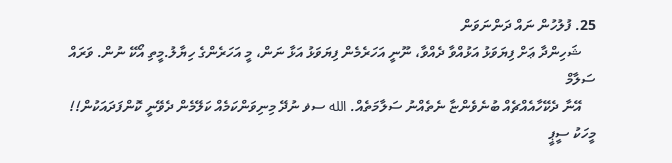25. ފުލުހުން ނައް ދަންނަވަން
    ޝަހިންދާ ޢަށް ފިޔަވަޅު އަޅުއްވާ ދެއްވާ، ނޫނީ އަހަރެމެން ފިޔަވަޅު އަޅާ ނަން، މީ އަހަރެންގެ ހިޔާލު.މީތި އޯކޭ ނުން. ވަރައް ސަލާމް
    އޭނާ ދެކޭހާއެއްޗެއް ބުނެވެންޏާ ނެތެއްނު ސަލާމަތެއް. الله ސޥ ނުދޭ މިނިވަންކަމެއް ކަލޭމެން ދެވޭނީ ކޮންފަދައަކުން!! މީހަކު ސީޕީ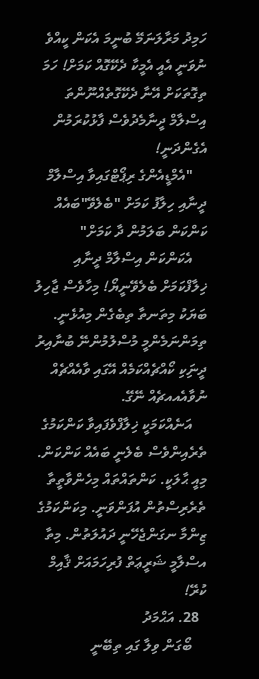ހަމިދު މަރާލަނަމޭ ބުނީމަ އެކަން ކީއްވެ ނުވަނީ އެއީ އެމީކާ ދެކޭގޮއް ކަމަށް! ހަމަ ތިގޮތަކަށް އޭނާ ދެކޭގޮތެއްނޫންތަ އިސްލާމް ދީނާމެދުވެސް ފާޅުކުރަމުން އެގެންދަނީ!
    "އެމްޑީއެންގެ ރިޕޯޓްގައިވާ އިސްލާމް ދީނާއި ހިލާފު ކަމަށް "ބެލެވޭ"ބައެއް ކަންކަން ބަލަމުން ދާ ކަމަށް"
    އެކަންކަން އިސްލާމް ދީނާއި ޚިލާފްކަމަށް ބެލެވޭނީޔޯ! މިހާވެސް ޖާހިލު ބަޔަކު މިތަނތާ ތިބެގެން މިއުޅެނީ. ތިމަންނަމެންމީ މުސްލުމުންނޭ ބުނާއިރު ދީނަިކި ކޯއްޗެއްކަމެއް އޭގައި ވާއެއްޗެއް ނުވާއެއއޗެއް ނޭގޭ.
    އަނެއްކަމަކީ ޚިލާފްވެފައިވާ ކަންކަމުގެ ތެރެއިންވެސް ބެލެނީ ބައެއް ކަންކަން. މިއީ ޙާލަކީ. ކަންތައްތައް މިހެންވާތީތާ ތެރެރިސްތުން އުފަންވަނީ. މިކަންކަމުގެ ޒިންމާ ނގަންޖެހޭނީ ދައުލަތުން. މިތާ އސްލާމީ ޝަރީޢަތް ފުރިހަމައަށް ޤާއިމް ކުރޭ!
  28. އަޙްމަދު
    ބޯގަން ވިލާ ގައި ތިބޭނީ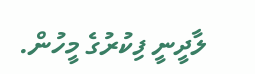ލާދީނީ ފިކުރުގެ މީހުން.